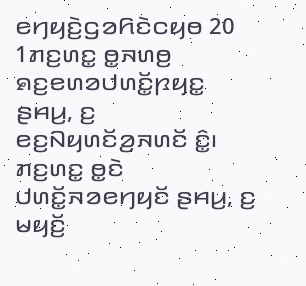ꤕꤚꤟꤢꤧ꤬ꤞꤤꤖꤢꤧꤍꤟꤥ 20
1ꤊꤢ꤬ꤛꤢ꤭ ꤥ꤭ꤏꤛꤥ꤬ ꤎꤢ꤬ꤕꤛꤤꤓꤛꤢꤩ꤭ꤐꤟꤢ꤭ ꤔꤌꤣ꤬, ꤢ꤬ ꤕꤢ꤬ꤡꤟꤛꤢꤩꤤ꤬ꤏꤛꤢꤩ ꤢꤨ꤭꤯
ꤊꤢ꤬ꤛꤢ꤭ ꤥ꤭ꤢꤧ ꤓꤛꤢꤩ꤭ꤏꤤꤕꤚꤟꤢꤩ ꤔꤌꤣ꤬, ꤢ꤬ ꤗꤟꤢꤩ꤬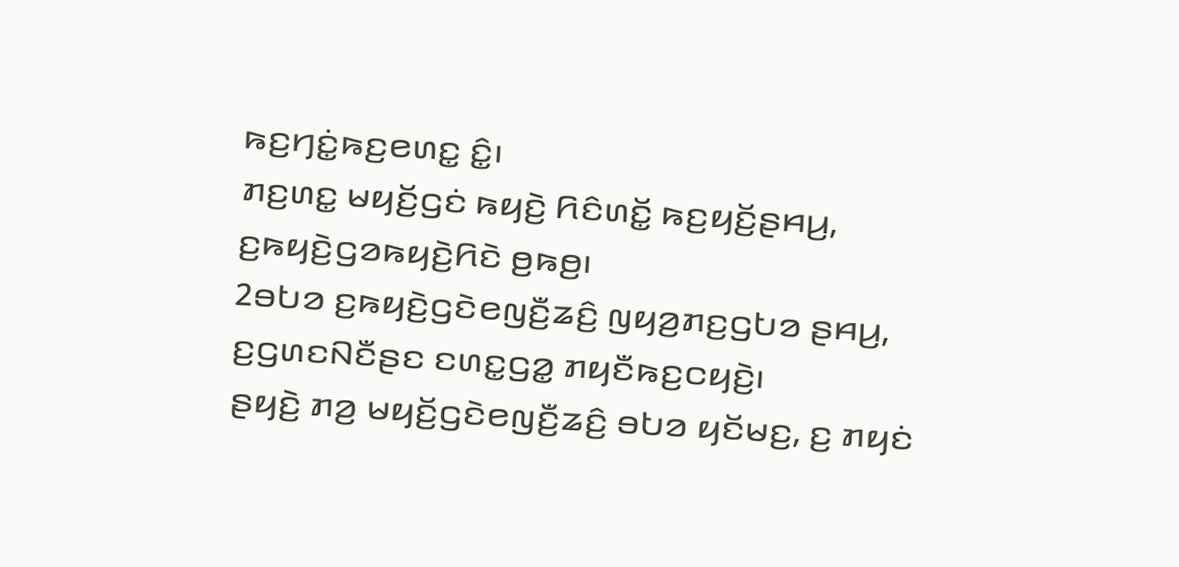ꤒꤢ꤬ꤚꤢꤦ꤭ꤒꤢ꤬ꤕꤛꤢ꤭ ꤢꤨ꤭꤯
ꤊꤢ꤬ꤛꤢ꤭ ꤗꤟꤢꤩ꤬ꤞꤢꤦ ꤒꤟꤢꤧ꤬ ꤖꤢꤨꤛꤢꤩ꤭ ꤒꤢ꤬ꤟꤢꤩ꤬ꤔꤌꤣ꤬, ꤢ꤬ꤒꤟꤢꤧ꤬ꤞꤤꤒꤟꤢꤧ꤬ꤖꤢꤧ ꤥ꤬ꤒꤥ꤬꤯
2ꤋꤝꤤ ꤢ꤬ꤒꤟꤢꤧ꤬ꤞꤢꤧꤕꤜꤢꤪ꤬ꤘꤢꤨ꤬ ꤜꤟꤤ꤬ꤊꤢ꤬ꤞꤝꤤ ꤔꤌꤣ꤬, ꤢ꤬ꤞꤛꤢꤡꤢꤪꤔꤢ ꤢꤛꤢ꤭ꤞꤤ꤭ ꤊꤟꤢꤪꤒꤢ꤬ꤍꤟꤢꤧ꤬꤯
ꤔꤟꤢꤧ꤬ ꤊꤤ꤬ ꤗꤟꤢꤩ꤬ꤞꤢꤧꤕꤜꤢꤪ꤬ꤘꤢꤨ꤬ ꤋꤝꤤ ꤟꤢꤩꤗꤢ꤬, ꤢ꤬ ꤊꤟꤢꤦ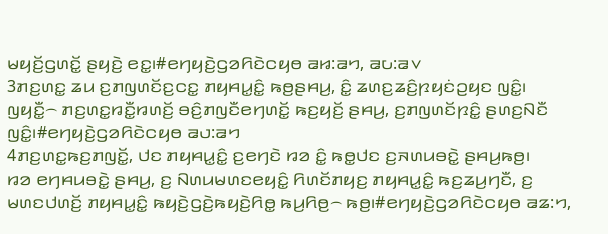ꤗꤟꤢꤩ꤬ꤞꤛꤢꤩ꤭ ꤔꤟꤢꤧ꤬ ꤕꤢ꤭꤯#ꤕꤚꤟꤢꤧ꤬ꤞꤤꤖꤢꤧꤍꤟꤥ ꤁꤆:꤁꤄, ꤁꤉:꤁꤂
3ꤊꤢ꤬ꤛꤢ꤭ ꤘꤣ ꤢ꤬ꤊꤜꤛꤢꤩꤢ꤬ꤍꤢ꤭ ꤊꤟꤌꤣ꤭ꤢꤨ꤭ ꤒꤥ꤬ꤔꤌꤣ꤬, ꤢꤨ꤭ ꤘꤛꤢ꤬ꤘꤢꤨ꤬ꤐꤟꤢꤦꤑꤟꤢ ꤜꤢꤨ꤭꤯
ꤜꤟꤢꤪ꤭꤮ ꤊꤢ꤬ꤛꤢ꤭ꤙꤢꤪ꤭ꤙꤛꤢꤩ꤬ ꤋꤢꤨ꤬ꤊꤜꤢꤪꤕꤚꤛꤢꤩ꤭ ꤒꤢ꤬ꤟꤢꤩ꤬ ꤔꤌꤣ꤬, ꤢ꤬ꤊꤜꤛꤢꤩꤐꤢꤨ꤭ ꤔꤛꤢ꤬ꤡꤢꤪ ꤜꤢꤨ꤭꤯#ꤕꤚꤟꤢꤧ꤬ꤞꤤꤖꤢꤧꤍꤟꤥ ꤁꤇:꤁꤄
4ꤊꤢ꤬ꤛꤢ꤭ꤒꤢ꤬ꤊꤜꤢꤩ꤭, ꤓꤢ ꤊꤟꤌꤣ꤭ꤢꤨ꤭ ꤢ꤬ꤕꤚꤢꤧ ꤙꤤ ꤢꤨ꤭ ꤒꤥ꤭ꤓꤢ ꤢ꤬ꤏꤛꤣꤋꤢꤧ꤭ ꤔꤌꤣ꤬ꤒꤥ꤬꤯
ꤙꤤ ꤕꤚꤌꤣꤋꤢꤧ꤭ ꤔꤌꤣ꤬, ꤢ꤬ ꤡꤛꤣꤗꤛꤢꤕꤟꤢꤨ꤭ ꤖꤛꤢꤩꤊꤟꤢ꤬ ꤊꤟꤌꤣ꤭ꤢꤨ꤭ ꤒꤢ꤬ꤘꤣ꤬ꤚꤢꤪ, ꤢ꤬ ꤗꤛꤢꤓꤛꤢꤩ꤬ ꤊꤟꤌꤣ꤭ꤢꤨ꤭ ꤒꤟꤢꤧ꤬ꤞꤢꤧ꤬ꤒꤟꤢꤧ꤬ꤖꤥ꤭ ꤒꤣ꤬ꤖꤥ꤬꤮ ꤒꤥ꤬꤯#ꤕꤚꤟꤢꤧ꤬ꤞꤤꤖꤢꤧꤍꤟꤥ ꤁꤃:꤄,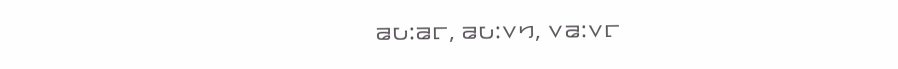꤁꤉:꤁꤅, ꤁꤉:꤂꤄, ꤂꤁:꤂꤅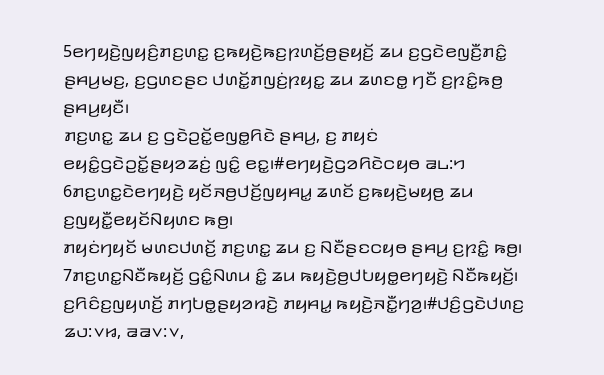5ꤕꤚꤟꤢꤧ꤬ꤜꤟꤢꤨ꤬ꤊꤢ꤬ꤛꤢ꤭ ꤢ꤬ꤒꤟꤢꤧ꤬ꤒꤢ꤬ꤐꤛꤢꤩ꤬ꤥ꤬ꤔꤟꤢꤩ꤬ ꤘꤣ ꤢ꤬ꤞꤢꤧꤕꤜꤢꤪ꤬ꤊꤢꤨ꤭ ꤔꤌꤣ꤬ꤗꤢ꤬, ꤢ꤬ꤞꤛꤢꤔꤢ ꤓꤛꤢꤩ꤭ꤊꤜꤢꤦ꤬ꤐꤟꤢ꤭ ꤘꤣ ꤘꤛꤢꤥ꤭ ꤚꤢꤪ ꤢ꤬ꤐꤢꤨ꤭ꤒꤥ꤬ ꤔꤌꤣ꤬ꤟꤢꤪ꤯
ꤊꤢ꤬ꤛꤢ꤭ ꤘꤣ ꤢ꤬ ꤞꤢꤧꤑꤢꤩ꤭ꤕꤜꤥ꤭ꤖꤢꤧ ꤔꤌꤣ꤬, ꤢ꤬ ꤊꤟꤢꤦ ꤕꤟꤢꤨ꤭ꤞꤢꤧꤑꤢꤩ꤭ꤔꤟꤤꤘꤢꤦ꤬ ꤜꤢꤨ꤭ ꤕꤢ꤭꤯#ꤕꤚꤟꤢꤧ꤬ꤞꤤꤖꤢꤧꤍꤟꤥ ꤁꤈:꤄
6ꤊꤢ꤬ꤛꤢ꤭ꤢꤧꤕꤚꤟꤢꤧ꤬ ꤟꤢꤩꤏꤥ꤬ꤓꤢꤩ꤬ꤜꤟꤌꤣ꤭ ꤘꤛꤢꤩ ꤢ꤬ꤒꤟꤢꤧ꤬ꤗꤟꤥ꤬ ꤘꤣ ꤢ꤬ꤜꤟꤢꤪ꤭ꤕꤟꤢꤩꤡꤟꤛꤢ ꤒꤥ꤬꤯
ꤊꤟꤢꤦꤚꤟꤢꤩ ꤗꤛꤢꤓꤛꤢꤩ꤬ ꤊꤢ꤬ꤛꤢ꤭ ꤘꤣ ꤢ꤬ ꤡꤢꤪꤔꤢꤍꤟꤥ ꤔꤌꤣ꤬ ꤢ꤬ꤐꤢꤨ꤭ ꤒꤥ꤬꤯
7ꤊꤢ꤬ꤛꤢ꤭ꤡꤢꤪꤒꤟꤢꤩ꤬ ꤞꤢꤨ꤭ꤡꤛꤣ ꤢꤨ꤭ ꤘꤣ ꤒꤟꤢꤧ꤬ꤥ꤬ꤓꤝꤟꤥ꤭ꤕꤚꤟꤢꤧ꤬ ꤡꤢꤪꤒꤟꤢꤩ꤬꤯
ꤢ꤬ꤖꤢꤨꤢ꤬ꤜꤟꤛꤢꤩ꤬ ꤊꤚꤝꤥ꤭ꤔꤟꤤꤙꤢꤧ꤬ ꤊꤟꤌꤣ꤭ ꤒꤟꤢꤧ꤬ꤏꤢꤪ꤭ꤚꤤ꤬꤯#ꤓꤢꤨ꤬ꤞꤢꤧꤓꤛꤢ꤬ ꤃꤇:꤂꤆, ꤁꤁꤂:꤂,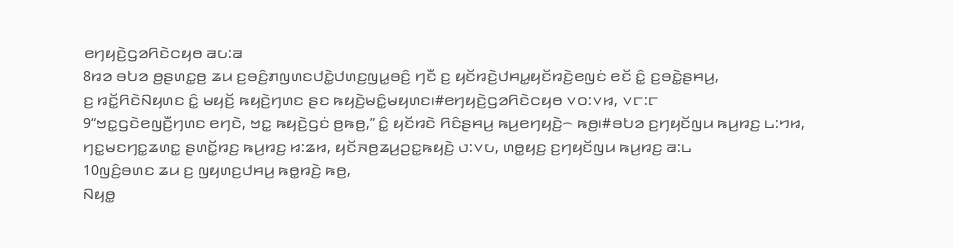ꤕꤚꤟꤢꤧ꤬ꤞꤤꤖꤢꤧꤍꤟꤥ ꤁꤉:꤁
8ꤙꤤ ꤋꤝꤤ ꤥ꤬ꤔꤛꤢ꤭ꤥ꤬ ꤘꤣ ꤢ꤬ꤋꤢꤨ꤬ꤊꤜꤛꤢꤓꤢꤧ꤭ꤓꤛꤢ꤬ꤜꤣ꤭ꤋꤢꤨ꤬ ꤚꤢꤪ ꤢ꤬ ꤟꤢꤩꤙꤢꤧ꤬ꤓꤌꤣ꤭ꤟꤢꤩꤙꤢꤧ꤬ꤕꤜꤢꤦ ꤕꤢꤩ ꤢꤨ꤭ ꤢ꤬ꤋꤢꤧ꤭ꤔꤌꤣ꤬,
ꤢ꤬ ꤙꤢꤩ꤭ꤖꤢꤧꤡꤟꤛꤢ ꤢꤨ꤭ ꤗꤟꤢꤩ꤬ ꤒꤟꤢꤧ꤬ꤚꤛꤢ ꤔꤢ ꤒꤟꤢꤧ꤬ꤗꤢꤨ꤭ꤗꤟꤛꤢ꤯#ꤕꤚꤟꤢꤧ꤬ꤞꤤꤖꤢꤧꤍꤟꤥ ꤂꤀:꤂꤆, ꤂꤅:꤅
9“ꤠꤢ꤭ꤞꤢꤧꤕꤜꤢꤪ꤬ꤚꤛꤢ ꤕꤚꤢꤧ, ꤠꤢ꤭ ꤒꤟꤢꤧ꤬ꤞꤢꤦ ꤥ꤬ꤒꤥ꤬,” ꤢꤨ꤭ ꤟꤢꤩꤙꤢꤧ ꤖꤢꤨꤔꤌꤣ꤬ ꤒꤣ꤬ꤕꤚꤟꤢꤧ꤬꤮ ꤒꤥ꤬꤯#ꤋꤝꤤ ꤢ꤬ꤚꤟꤢꤩꤜꤣ ꤒꤣ꤬ꤙꤢ꤬ ꤈:꤄꤆, ꤚꤢ꤭ꤗꤢꤚꤢ꤭ꤘꤛꤢ꤭ ꤔꤛꤢꤩ꤭ꤙꤢ꤬ ꤒꤣ꤬ꤙꤢ꤬ ꤆:꤃꤆, ꤟꤢꤩꤏꤥ꤬ꤘꤣ꤬ꤑꤢ꤭ꤒꤟꤢꤧ꤬ ꤇:꤂꤉, ꤛꤥ꤭ꤟꤢ꤬ ꤢ꤬ꤚꤟꤢꤩꤜꤣ ꤒꤣ꤬ꤙꤢ꤬ ꤁:꤈
10ꤜꤢꤨ꤬ꤋꤛꤢ ꤘꤣ ꤢ꤬ ꤜꤟꤛꤢ꤬ꤓꤌꤣ꤬ ꤒꤥ꤭ꤙꤢꤧ꤬ ꤒꤥ꤬,
ꤡꤟꤥ꤭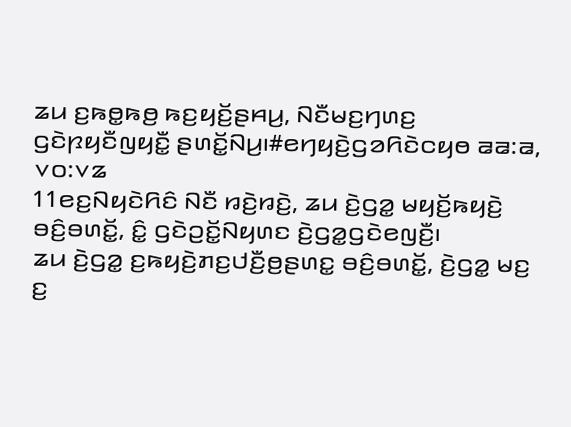ꤘꤣ ꤢ꤬ꤒꤥ꤭ꤒꤥ꤬ ꤒꤢ꤬ꤟꤢꤩ꤬ꤔꤌꤣ꤬, ꤡꤢꤪꤗꤢ꤬ꤚꤛꤢ꤬ ꤞꤢꤧꤐꤟꤢꤪꤜꤟꤢꤪ꤭ ꤔꤛꤢꤩ꤭ꤡꤣ꤬꤯#ꤕꤚꤟꤢꤧ꤬ꤞꤤꤖꤢꤧꤍꤟꤥ ꤁꤁:꤁, ꤂꤀:꤂꤃
11ꤕꤢ꤬ꤡꤟꤢꤧꤖꤢꤨ ꤡꤢꤪ ꤙꤢꤧ꤬ꤙꤢꤧ꤬, ꤘꤣ ꤢꤧ꤬ꤞꤤ꤭ ꤗꤟꤢꤩ꤬ꤒꤟꤢꤧ꤬ ꤋꤢꤨ꤬ꤋꤛꤢꤩ꤭, ꤢꤨ꤭ ꤞꤢꤧꤑꤢꤩ꤭ꤡꤟꤛꤢ ꤢꤧ꤬ꤞꤤ꤭ꤞꤢꤧꤕꤜꤢꤪ꤬꤯
ꤘꤣ ꤢꤧ꤬ꤞꤤ꤭ ꤢ꤬ꤒꤟꤢꤧ꤬ꤊꤢ꤬ꤓꤢꤪ꤬ꤥ꤬ꤔꤛꤢ꤭ ꤋꤢꤨ꤬ꤋꤛꤢꤩ꤭, ꤢꤧ꤬ꤞꤤ꤭ ꤗꤢ꤬ ꤢ꤬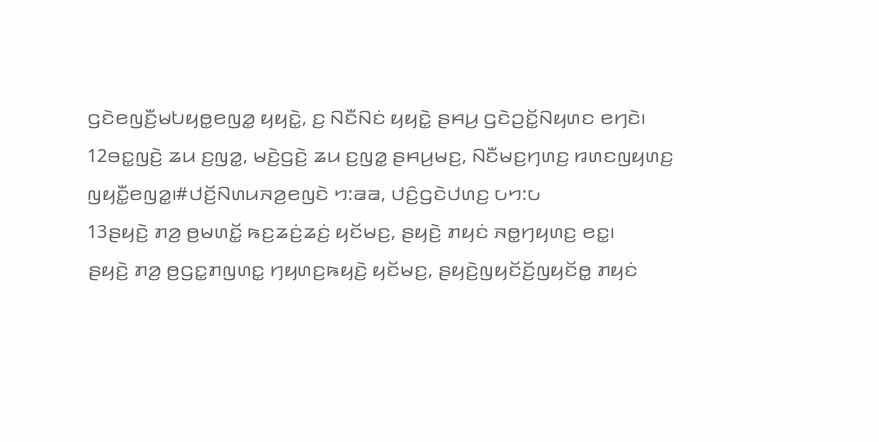ꤞꤢꤧꤕꤜꤢꤪ꤬ꤗꤝꤟꤥ꤭ꤕꤜꤤ꤭ ꤟꤟꤢꤧ꤭, ꤢ꤬ ꤡꤢꤪꤡꤢꤦ ꤟꤟꤢꤧ꤭ ꤔꤌꤣ꤬ ꤞꤢꤧꤑꤢꤩ꤭ꤡꤟꤛꤢ ꤕꤚꤢꤧ꤯
12ꤋꤢ꤭ꤜꤢꤧ꤬ ꤘꤣ ꤢ꤬ꤜꤤ꤭, ꤗꤢꤧ꤬ꤞꤢꤧ꤬ ꤘꤣ ꤢ꤬ꤜꤤ꤭ ꤔꤌꤣ꤬ꤗꤢ꤬, ꤡꤢꤪꤗꤢ꤬ꤚꤛꤢ꤬ ꤙꤛꤢꤜꤟꤛꤢ꤬ ꤜꤟꤢꤪ꤭ꤕꤜꤤ꤭꤯#ꤓꤢꤩ꤬ꤡꤛꤣꤏꤤ꤬ꤕꤜꤢꤧ ꤄:꤁꤁, ꤓꤢꤨ꤬ꤞꤢꤧꤓꤛꤢ꤬ ꤉꤄:꤉
13ꤔꤟꤢꤧ꤬ ꤊꤤ꤬ ꤥ꤬ꤗꤛꤢꤩ꤭ ꤒꤢ꤬ꤘꤢꤦ꤬ꤘꤢꤦ꤬ ꤟꤢꤩꤗꤢ꤬, ꤔꤟꤢꤧ꤬ ꤊꤟꤢꤦ ꤏꤥ꤭ꤚꤟꤛꤢ꤬ ꤕꤢ꤭꤯
ꤔꤟꤢꤧ꤬ ꤊꤤ꤬ ꤥ꤬ꤞꤢ꤭ꤊꤜꤛꤢ꤭ ꤚꤟꤛꤢ꤬ꤒꤟꤢꤧ꤬ ꤟꤢꤩꤗꤢ꤬, ꤔꤟꤢꤧ꤬ꤜꤟꤢꤩꤢꤩ꤬ꤜꤟꤢꤩꤥ꤭ ꤊꤟꤢꤦ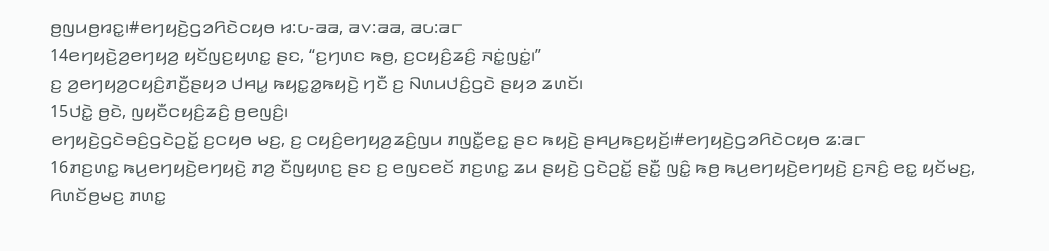ꤥ꤬ꤜꤣꤥ꤬ꤙꤢ꤭꤯#ꤕꤚꤟꤢꤧ꤬ꤞꤤꤖꤢꤧꤍꤟꤥ ꤆:꤉-꤁꤁, ꤁꤂:꤁꤁, ꤁꤉:꤁꤅
14ꤕꤚꤟꤢꤧ꤬ꤤ꤬ꤕꤚꤟꤤ꤬ ꤟꤢꤩꤜꤢ꤬ꤟꤛꤢ꤭ ꤔꤢ, “ꤢ꤬ꤚꤛꤢ ꤒꤥ꤬, ꤢ꤬ꤍꤟꤢꤨ꤬ꤘꤢꤨ꤬ ꤏꤢꤦ꤭ꤜꤢꤦ꤭꤯”
ꤢ꤬ ꤤ꤬ꤕꤚꤟꤤ꤬ꤍꤟꤢꤨ꤬ꤊꤢꤪ꤬ꤔꤟꤤ ꤓꤌꤣ꤭ ꤒꤟꤢ꤭ꤤ꤭ꤒꤟꤢꤧ꤬ ꤚꤢꤪ ꤢ꤬ ꤡꤛꤣꤓꤢꤨ꤬ꤞꤢꤧ ꤔꤟꤤ ꤘꤛꤢꤩ꤯
15ꤓꤢꤧ꤭ ꤥ꤬ꤢꤧ, ꤜꤟꤢꤪꤍꤟꤢꤨ꤬ꤘꤢꤨ꤬ ꤥ꤬ꤕꤜꤢꤨ꤬꤯
ꤕꤚꤟꤢꤧ꤬ꤞꤢꤧꤋꤢꤨ꤬ꤞꤢꤧꤑꤢꤩ꤭ ꤢ꤬ꤍꤟꤥ ꤗꤢ꤬, ꤢ꤬ ꤍꤟꤢꤨ꤬ꤕꤚꤟꤤ꤬ꤘꤢꤨ꤬ꤜꤣ ꤊꤜꤢꤪ꤭ꤕꤢ꤭ ꤔꤢ ꤒꤟꤢꤧ꤬ ꤔꤌꤣ꤬ꤒꤢ꤬ꤟꤢꤩ꤬꤯#ꤕꤚꤟꤢꤧ꤬ꤞꤤꤖꤢꤧꤍꤟꤥ ꤃:꤁꤅
16ꤊꤢ꤬ꤛꤢ꤭ ꤒꤣ꤬ꤕꤚꤟꤢꤧ꤬ꤕꤚꤟꤢꤧ꤬ ꤊꤤ꤬ ꤢꤪꤜꤟꤛꤢ꤬ ꤔꤢ ꤢ꤬ ꤕꤜꤢꤕꤢꤩ ꤊꤢ꤬ꤛꤢ꤭ ꤘꤣ ꤔꤟꤢꤧ꤬ ꤞꤢꤧꤑꤢꤩ꤭ ꤔꤢꤪ꤭ ꤜꤢꤨ꤭ ꤒꤥ꤬ ꤒꤣ꤬ꤕꤚꤟꤢꤧ꤬ꤕꤚꤟꤢꤧ꤬ ꤢ꤬ꤏꤢꤨ꤬ ꤕꤢ꤭ ꤟꤢꤩꤗꤢ꤬, ꤖꤛꤢꤩꤥ꤬ꤗꤢ꤬ ꤊꤛꤢ꤭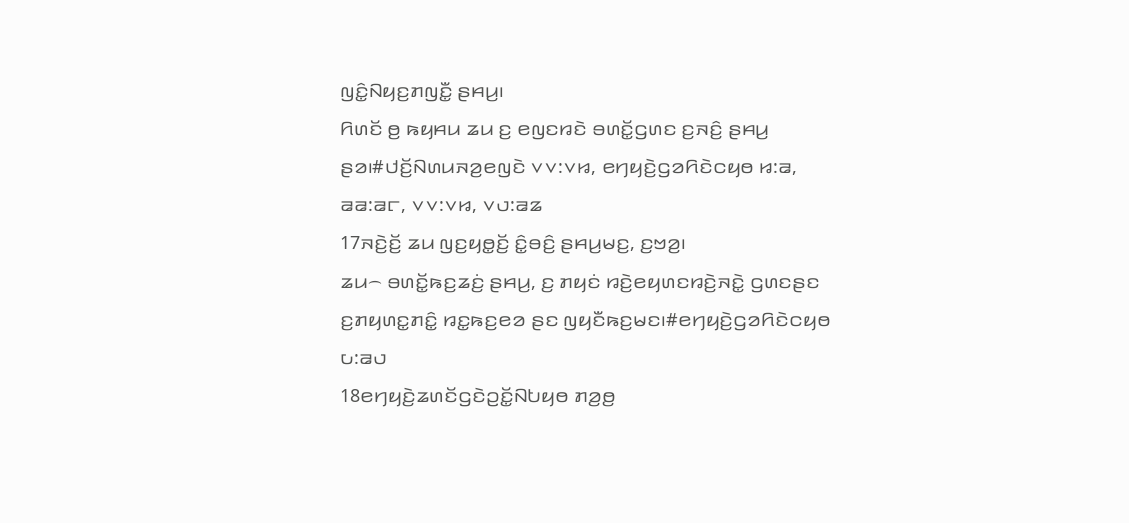ꤜꤢꤨ꤭ꤡꤟꤢ꤬ꤊꤜꤢꤪ꤭ ꤔꤌꤣ꤬꤯
ꤖꤛꤢꤩ ꤥ꤬ ꤒꤟꤌꤣ ꤘꤣ ꤢ꤬ ꤕꤜꤢꤙꤢꤧ ꤋꤛꤢꤩ꤭ꤞꤛꤢ ꤢ꤬ꤏꤢꤨ꤬ ꤔꤌꤣ꤬ ꤔꤤ꤯#ꤓꤢꤩ꤬ꤡꤛꤣꤏꤤ꤬ꤕꤜꤢꤧ ꤂꤂:꤂꤆, ꤕꤚꤟꤢꤧ꤬ꤞꤤꤖꤢꤧꤍꤟꤥ ꤆:꤁, ꤁꤁:꤁꤅, ꤂꤂:꤂꤆, ꤂꤇:꤁꤃
17ꤏꤢꤧ꤬ꤢꤩ꤬ ꤘꤣ ꤜꤢ꤬ꤟꤥ꤭ꤢꤩ꤬ ꤢꤨ꤭ꤋꤢꤨ꤬ ꤔꤌꤣ꤬ꤗꤢ꤬, ꤢ꤬ꤠꤤ꤬꤯
ꤘꤣ꤮ ꤋꤛꤢꤩ꤭ꤒꤢ꤬ꤘꤢꤦ꤬ ꤔꤌꤣ꤬, ꤢ꤬ ꤊꤟꤢꤦ ꤙꤢꤧ꤬ꤕꤟꤛꤢꤙꤢꤧ꤬ꤏꤢꤧ꤭ ꤞꤛꤢꤔꤢ ꤢ꤬ꤊꤟꤛꤢ꤭ꤊꤢꤨ꤭ ꤙꤢ꤭ꤒꤢ꤬ꤕꤤ ꤔꤢ ꤜꤟꤢꤪꤒꤢ꤬ꤗꤢ꤯#ꤕꤚꤟꤢꤧ꤬ꤞꤤꤖꤢꤧꤍꤟꤥ ꤉:꤁꤇
18ꤕꤚꤟꤢꤧ꤬ꤘꤛꤢꤩꤞꤢꤧꤑꤢꤩ꤭ꤡꤝꤟꤥ ꤊꤤ꤬ꤥ꤬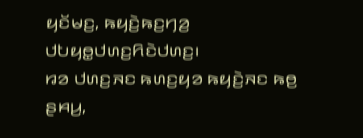ꤟꤢꤩꤗꤢ꤬, ꤒꤟꤢꤧ꤬ꤒꤢ꤬ꤚꤤ꤬ ꤓꤝꤟꤥ꤭ꤓꤛꤢ꤬ꤖꤢꤧꤓꤛꤢ꤬꤯
ꤙꤤ ꤓꤛꤢ꤬ꤏꤢ ꤒꤛꤢ꤬ꤟꤤ ꤒꤟꤢꤧ꤬ꤏꤢ ꤒꤥ꤬ ꤔꤌꤣ꤬,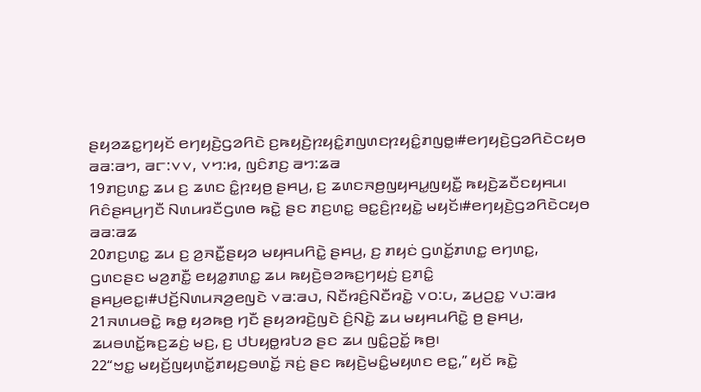ꤔꤟꤤꤘꤢ꤭ꤚꤟꤢꤩ ꤕꤚꤟꤢꤧ꤬ꤞꤤꤖꤢꤧ ꤢ꤬ꤒꤟꤢꤧ꤬ꤐꤟꤢꤨ꤭ꤊꤜꤛꤢꤐꤟꤢꤨ꤭ꤊꤜꤥ꤭꤯#ꤕꤚꤟꤢꤧ꤬ꤞꤤꤖꤢꤧꤍꤟꤥ ꤁꤁:꤁꤄, ꤁꤅:꤂꤂, ꤂꤄:꤆, ꤜꤢꤨꤊꤢ꤬ ꤁꤄:꤃꤁
19ꤊꤢ꤬ꤛꤢ꤭ ꤘꤣ ꤢ꤬ ꤘꤛꤢ ꤢꤨ꤭ꤐꤟꤥ꤬ ꤔꤌꤣ꤬, ꤢ꤬ ꤘꤛꤢꤏꤥ꤬ꤜꤟꤌꤣ꤭ꤜꤟꤢꤪ꤭ ꤒꤟꤢꤧ꤬ꤘꤢꤪꤢꤟꤌꤣ꤯
ꤖꤢꤨꤔꤌꤣ꤬ꤚꤢꤪ ꤡꤛꤣꤙꤢꤪꤞꤛꤥ ꤒꤢꤧ꤭ ꤔꤢ ꤊꤢ꤬ꤛꤢ꤭ ꤋꤢ꤭ꤢꤨ꤬ꤐꤟꤢꤧ꤭ ꤗꤟꤢꤩ꤯#ꤕꤚꤟꤢꤧ꤬ꤞꤤꤖꤢꤧꤍꤟꤥ ꤁꤁:꤁꤃
20ꤊꤢ꤬ꤛꤢ꤭ ꤘꤣ ꤢ꤬ ꤤ꤬ꤏꤢꤪ꤭ꤔꤟꤤ ꤗꤟꤌꤣꤖꤢꤧ꤭ ꤔꤌꤣ꤬, ꤢ꤬ ꤊꤟꤢꤦ ꤞꤛꤢꤩ꤭ꤊꤛꤢ꤭ ꤕꤚꤛꤢ꤭,
ꤞꤛꤢꤔꤢ ꤗꤤ꤬ꤊꤢꤪ꤭ ꤕꤟꤤ꤭ꤊꤛꤢ꤭ ꤘꤣ ꤒꤟꤢꤧ꤬ꤋꤤꤒꤢ꤬ꤚꤟꤢꤦ꤬ ꤢ꤬ꤊꤢꤨ꤭ ꤔꤌꤣ꤬ꤕꤢ꤭꤯#ꤓꤢꤩ꤬ꤡꤛꤣꤏꤤ꤬ꤕꤜꤢꤧ ꤂꤁:꤁꤇, ꤡꤢꤪꤙꤢꤨ꤬ꤡꤢꤪꤙꤢꤧ꤭ ꤂꤀:꤉, ꤘꤣ꤬ꤑꤢ꤭ ꤂꤇:꤁꤆
21ꤏꤛꤣꤋꤢꤧ꤭ ꤒꤥ꤭ ꤟꤤꤒꤥ꤬ ꤚꤢꤪ ꤔꤟꤤꤙꤢꤧ꤬ꤜꤢꤧ ꤢꤨ꤬ꤡꤢꤧ꤭ ꤘꤣ ꤗꤟꤌꤣꤖꤢꤧ꤭ ꤥ꤬ ꤔꤌꤣ꤬, ꤘꤣꤋꤛꤢꤩ꤭ꤒꤢ꤬ꤘꤢꤦ꤬ ꤗꤢ꤬, ꤢ꤬ ꤓꤝꤟꤥ꤭ꤙꤝꤤ ꤔꤢ ꤘꤣ ꤜꤢꤨ꤭ꤑꤢꤩ꤭ ꤒꤥ꤬꤯
22“ꤠꤢ꤭ ꤗꤟꤢꤩ꤬ꤜꤟꤛꤢꤩ꤭ꤊꤟꤢ꤬ꤋꤛꤢꤩ꤭ ꤏꤢꤦ꤬ ꤔꤢ ꤒꤟꤢꤧ꤬ꤗꤢꤨ꤭ꤗꤟꤛꤢ ꤕꤢ꤭,” ꤟꤢꤩ ꤒꤢꤧ꤭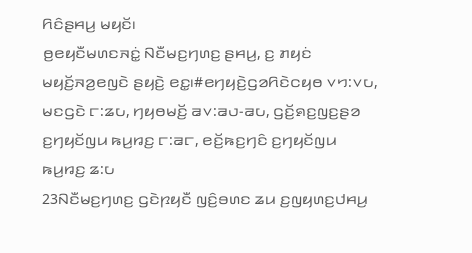ꤖꤢꤨꤔꤌꤣ꤬ ꤗꤟꤢꤩ꤯
ꤥ꤬ꤕꤟꤢꤪꤗꤛꤢꤏꤢꤦ꤭ ꤡꤢꤪꤗꤢ꤬ꤚꤛꤢ꤬ ꤔꤌꤣ꤬, ꤢ꤬ ꤊꤟꤢꤦ ꤗꤟꤢꤩ꤬ꤏꤤ꤬ꤕꤜꤢꤧ ꤔꤟꤢꤧ꤬ ꤕꤢ꤭꤯#ꤕꤚꤟꤢꤧ꤬ꤞꤤꤖꤢꤧꤍꤟꤥ ꤂꤄:꤂꤉, ꤗꤢꤞꤢꤧ ꤅:꤃꤉, ꤚꤟꤥꤗꤢꤩ꤬ ꤁꤂:꤁꤇-꤁꤉, ꤞꤢꤩ꤬ꤎꤢ꤬ꤜꤢ꤬ꤔꤤ ꤢ꤬ꤚꤟꤢꤩꤜꤣ ꤒꤣ꤬ꤙꤢ꤬ ꤅:꤁꤅, ꤕꤢꤩ꤬ꤒꤢ꤬ꤚꤢꤨ ꤢ꤬ꤚꤟꤢꤩꤜꤣ ꤒꤣ꤬ꤙꤢ꤬ ꤃:꤉
23ꤡꤢꤪꤗꤢ꤬ꤚꤛꤢ꤬ ꤞꤢꤧꤐꤟꤢꤪ ꤜꤢꤨ꤬ꤋꤛꤢ ꤘꤣ ꤢ꤬ꤜꤟꤛꤢ꤬ꤓꤌꤣ꤬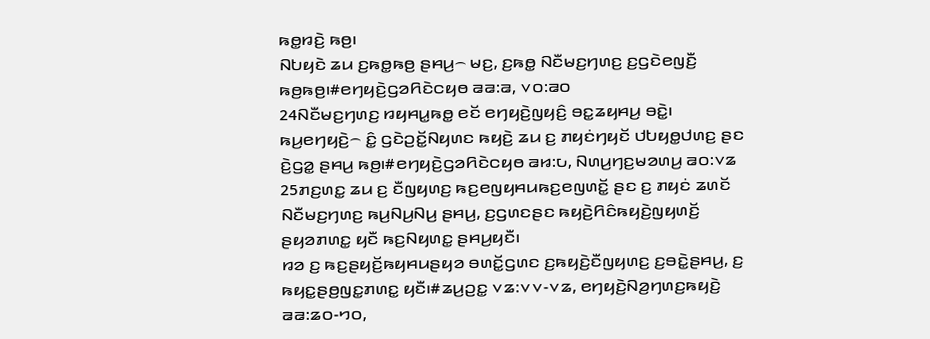ꤒꤥ꤭ꤙꤢꤧ꤬ ꤒꤥ꤬꤯
ꤡꤝꤟꤢꤧ ꤘꤣ ꤢ꤬ꤒꤥ꤭ꤒꤥ꤬ ꤔꤌꤣ꤬꤮ ꤗꤢ꤬, ꤢ꤬ꤒꤥ꤭ ꤡꤢꤪꤗꤢ꤬ꤚꤛꤢ꤬ ꤢ꤬ꤞꤢꤧꤕꤜꤢꤪ꤬ ꤒꤥ꤬ꤒꤥ꤬꤯#ꤕꤚꤟꤢꤧ꤬ꤞꤤꤖꤢꤧꤍꤟꤥ ꤁꤁:꤁, ꤂꤀:꤁꤀
24ꤡꤢꤪꤗꤢ꤬ꤚꤛꤢ꤬ ꤙꤟꤌꤣ꤭ꤒꤥ꤭ ꤕꤢꤩ ꤕꤚꤟꤢꤧ꤬ꤜꤟꤢꤨ꤬ ꤋꤢ꤭ꤘꤟꤌꤣ꤬ ꤋꤢꤧ꤭꤯
ꤒꤣ꤬ꤕꤚꤟꤢꤧ꤬꤮ ꤢꤨ꤭ ꤞꤢꤧꤑꤢꤩ꤭ꤡꤟꤛꤢ ꤒꤟꤢꤧ꤬ ꤘꤣ ꤢ꤬ ꤊꤟꤢꤦꤚꤟꤢꤩ ꤓꤝꤟꤥ꤭ꤓꤛꤢ꤬ ꤔꤢ ꤢꤧ꤬ꤞꤤ꤭ ꤔꤌꤣ꤬ ꤒꤥ꤬꤯#ꤕꤚꤟꤢꤧ꤬ꤞꤤꤖꤢꤧꤍꤟꤥ ꤁꤆:꤉, ꤡꤛꤣ꤬ꤚꤢ꤬ꤗꤤꤛꤣ꤬ ꤁꤀:꤂꤃
25ꤊꤢ꤬ꤛꤢ꤭ ꤘꤣ ꤢ꤬ ꤢꤪꤜꤟꤛꤢ꤬ ꤒꤢ꤬ꤕꤜꤟꤌꤣꤒꤢ꤬ꤕꤜꤛꤢꤩ꤭ ꤔꤢ ꤢ꤬ ꤊꤟꤢꤦ ꤘꤛꤢꤩ ꤡꤢꤪꤗꤢ꤬ꤚꤛꤢ꤬ ꤒꤣ꤬ꤡꤣ꤬ꤡꤣ꤬ ꤔꤌꤣ꤬, ꤢ꤬ꤞꤛꤢꤔꤢ ꤒꤟꤢꤧ꤬ꤖꤢꤨꤒꤟꤢꤧ꤬ꤜꤟꤛꤢꤩ꤬ ꤔꤟꤤꤊꤛꤢ꤭ ꤟꤢꤪ ꤒꤢ꤬ꤡꤟꤛꤢ꤭ ꤔꤌꤣ꤬ꤟꤢꤪ꤯
ꤙꤤ ꤢ꤬ ꤒꤢ꤬ꤔꤟꤢꤩ꤬ꤒꤟꤌꤣꤔꤟꤤ ꤋꤛꤢꤩ꤭ꤞꤛꤢ ꤢ꤬ꤒꤟꤢꤧ꤬ꤢꤪꤜꤟꤛꤢ꤬ ꤢ꤬ꤋꤢꤧ꤭ꤔꤌꤣ꤬, ꤢ꤬ ꤒꤟꤢ꤭ꤔꤥ꤬ꤜꤢ꤭ꤊꤛꤢ꤭ ꤟꤢꤪ꤯#ꤘꤣ꤬ꤑꤢ꤭ ꤂꤃:꤂꤂-꤂꤃, ꤕꤚꤟꤢꤧ꤬ꤡꤤ꤬ꤚꤛꤢ꤬ꤒꤟꤢꤧ꤬ ꤁꤁:꤃꤀-꤄꤀,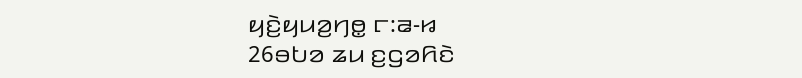ꤟꤢꤧ꤬ꤟꤣꤤ꤬ꤚꤥ꤭ ꤅:꤁-꤆
26ꤋꤝꤤ ꤘꤣ ꤢ꤬ꤞꤤꤖꤢꤧ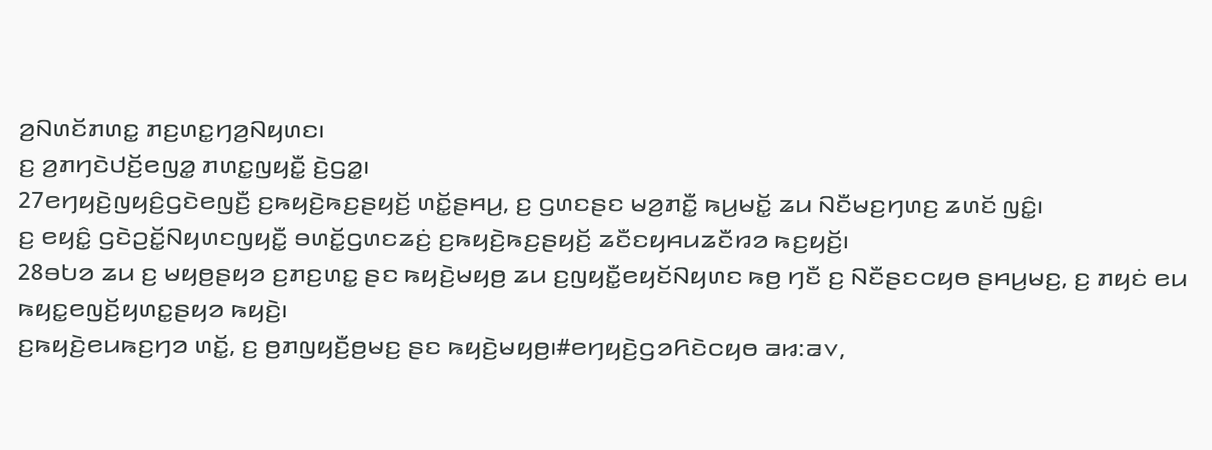ꤤ꤬ꤡꤛꤢꤩꤊꤛꤢ꤭ ꤊꤢ꤬ꤛꤢ꤭ꤚꤤ꤬ꤡꤟꤛꤢ꤯
ꤢ꤬ ꤤ꤬ꤊꤚꤢꤧꤓꤢꤩ꤬ꤕꤜꤤ꤭ ꤊꤛꤢ꤭ꤜꤟꤢꤪ꤭ ꤢꤧ꤬ꤞꤤ꤭꤯
27ꤕꤚꤟꤢꤧ꤬ꤜꤟꤢꤨ꤬ꤞꤢꤧꤕꤜꤢꤪ꤬ ꤢ꤬ꤒꤟꤢꤧ꤬ꤒꤢ꤬ꤔꤟꤢꤩ꤬ ꤛꤢꤩ꤭ꤔꤌꤣ꤬, ꤢ꤬ ꤞꤛꤢꤔꤢ ꤗꤤ꤬ꤊꤢꤪ꤭ ꤒꤣ꤬ꤗꤢꤩ꤭ ꤘꤣ ꤡꤢꤪꤗꤢ꤬ꤚꤛꤢ꤬ ꤘꤛꤢꤩ ꤜꤢꤨ꤭꤯
ꤢ꤬ ꤕꤟꤢꤨ꤭ ꤞꤢꤧꤑꤢꤩ꤭ꤡꤟꤛꤢꤜꤟꤢꤪ꤭ ꤋꤛꤢꤩ꤭ꤞꤛꤢꤘꤢꤦ꤬ ꤢ꤬ꤒꤟꤢꤧ꤬ꤒꤢ꤬ꤔꤟꤢꤩ꤬ ꤘꤢꤪꤢꤟꤌꤣꤘꤢꤪꤙꤤ ꤒꤢ꤬ꤟꤢꤩ꤬꤯
28ꤋꤝꤤ ꤘꤣ ꤢ꤬ ꤗꤟꤥ꤬ꤔꤟꤤ ꤢ꤬ꤊꤢ꤬ꤛꤢ꤭ ꤔꤢ ꤒꤟꤢꤧ꤬ꤗꤟꤥ꤬ ꤘꤣ ꤢ꤬ꤜꤟꤢꤪ꤭ꤕꤟꤢꤩꤡꤟꤛꤢ ꤒꤥ꤬ ꤚꤢꤪ ꤢ꤬ ꤡꤢꤪꤔꤢꤍꤟꤥ ꤔꤌꤣ꤬ꤗꤢ꤬, ꤢ꤬ ꤊꤟꤢꤦ ꤕꤣ ꤒꤟꤢ꤭ꤕꤜꤢꤩ꤬ꤟꤛꤢ꤭ꤔꤟꤤ ꤒꤟꤢꤧ꤬꤯
ꤢ꤬ꤒꤟꤢꤧ꤬ꤕꤣꤒꤢ꤬ꤚꤤ ꤛꤢꤩ꤭, ꤢ꤬ ꤥ꤬ꤊꤜꤟꤢꤪ꤬ꤥ꤬ꤗꤢ꤬ ꤔꤢ ꤒꤟꤢꤧ꤬ꤗꤟꤥ꤬꤯#ꤕꤚꤟꤢꤧ꤬ꤞꤤꤖꤢꤧꤍꤟꤥ ꤁꤆:꤁꤂,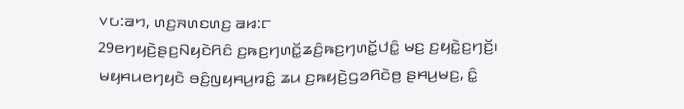꤂꤉:꤁꤄, ꤛꤢ꤬ꤏꤛꤢꤛꤢ꤬ ꤁꤆:꤅
29ꤕꤚꤟꤢꤧ꤬ꤔꤢ꤬ꤡꤟꤢꤧꤖꤢꤨ ꤢ꤬ꤒꤢ꤬ꤚꤛꤢꤩ꤭ꤘꤢꤨ꤬ꤒꤢ꤬ꤚꤛꤢꤩ꤭ꤓꤢꤨ꤭ ꤗꤢ꤬ ꤢ꤬ꤟꤢꤧ꤭ꤢ꤬ꤚꤢꤩ꤬꤯
ꤗꤟꤌꤣꤕꤚꤟꤢꤧ ꤋꤢꤨ꤬ꤜꤟꤌꤣ꤬ꤙꤢꤨ꤭ ꤘꤣ ꤢ꤬ꤒꤟꤢꤧ꤬ꤞꤤꤖꤢꤧꤥ꤬ ꤔꤌꤣ꤬ꤗꤢ꤬, ꤢꤨ꤭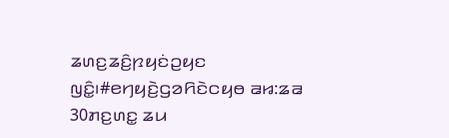ꤘꤛꤢ꤬ꤘꤢꤨ꤬ꤐꤟꤢꤦꤑꤟꤢ ꤜꤢꤨ꤭꤯#ꤕꤚꤟꤢꤧ꤬ꤞꤤꤖꤢꤧꤍꤟꤥ ꤁꤆:꤃꤁
30ꤊꤢ꤬ꤛꤢ꤭ ꤘꤣ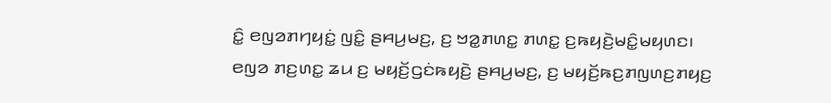ꤢꤨ꤭ ꤕꤜꤤꤊꤚꤟꤢꤦ꤭ ꤜꤢꤨ꤭ ꤔꤌꤣ꤬ꤗꤢ꤬, ꤢ꤬ ꤠꤤ꤭ꤊꤛꤢ꤭ ꤊꤛꤢ꤭ ꤢ꤬ꤒꤟꤢꤧ꤬ꤗꤢꤨ꤭ꤗꤟꤛꤢ꤯
ꤕꤜꤤ ꤊꤢ꤬ꤛꤢ꤭ ꤘꤣ ꤢ꤬ ꤗꤟꤢꤩ꤬ꤞꤢꤦꤒꤟꤢꤧ꤬ ꤔꤌꤣ꤬ꤗꤢ꤬, ꤢ꤬ ꤗꤟꤢꤩ꤬ꤒꤢ꤬ꤊꤜꤛꤢ꤬ꤊꤟꤢ꤬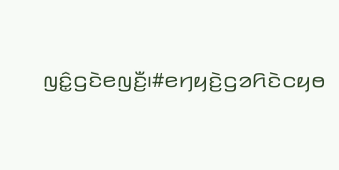ꤜꤢꤨ꤭ꤞꤢꤧꤕꤜꤢꤪ꤬꤯#ꤕꤚꤟꤢꤧ꤬ꤞꤤꤖꤢꤧꤍꤟꤥ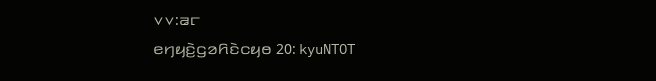꤂꤂:꤁꤅
ꤕꤚꤟꤢꤧ꤬ꤞꤤꤖꤢꤧꤍꤟꤥ 20: kyuNTOT